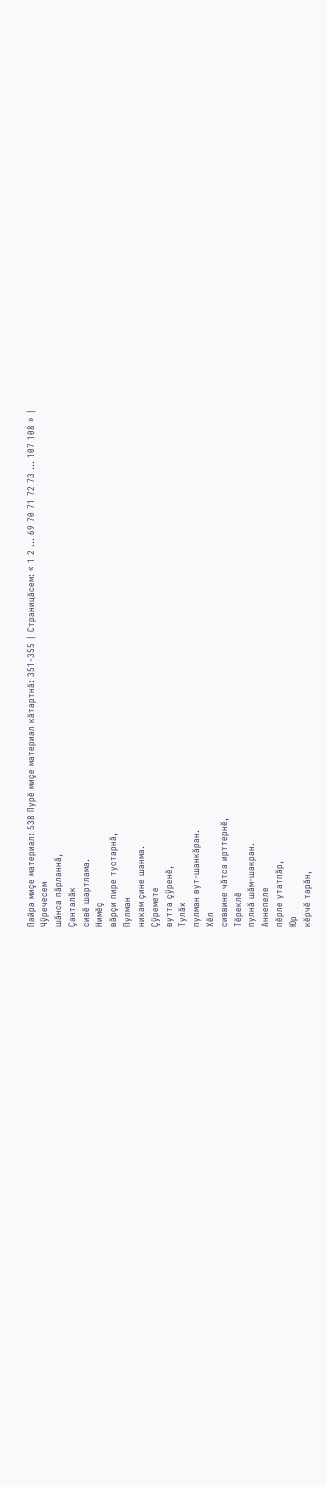Пайра миçе материал: 538 Пурĕ миçе материал кăтартнă: 351-355 | Страницăсем: « 1 2 ... 69 70 71 72 73 ... 107 108 » |
Чÿречесем
шăнса пăрланнă,
Çанталăк
сивĕ шартлама.
Нимĕç
вăрçи пире тустарнă,
Пулман
никам çине шанма.
Çÿремете
вутта çÿренĕ,
Тулăх
пулман вут-шанкăран.
Хĕл
сиввине чăтса ирттернĕ,
Тĕреклĕ
пулнă шăм-шакран.
Аннепеле
пĕрле утатпăр,
Юр
кĕрчĕ тарăн,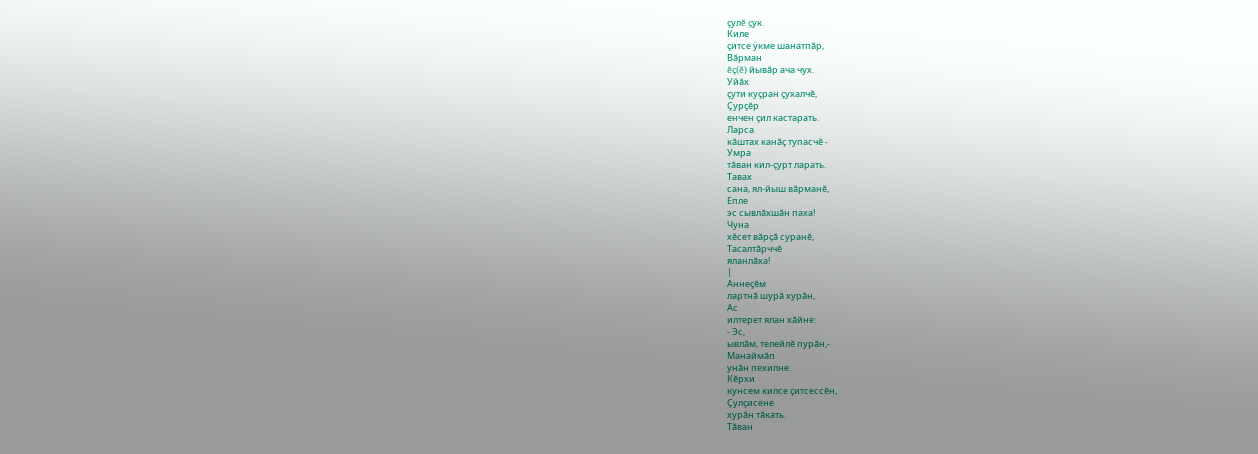çулĕ çук.
Киле
çитсе ÿкме шанатпăр,
Вăрман
ĕç(ĕ) йывăр ача чух.
Уйăх
çути куçран çухалчĕ,
Çурçĕр
енчен çил кастарать.
Ларса
кăштах канăç тупасчĕ -
Умра
тăван кил-çурт ларать.
Тавах
сана, ял-йыш вăрманĕ,
Епле
эс сывлăхшăн паха!
Чуна
хĕсет вăрçă суранĕ,
Тасалтăрччĕ
яланлăха!
|
Аннеçĕм
лартнă шурă хурăн,
Ас
илтерет ялан хăйне:
- Эс,
ывлăм, телейлĕ пурăн,-
Манаймăп
унăн пехилне.
Кĕрхи
кунсем килсе çитсессĕн,
Çулçисене
хурăн тăкать.
Тăван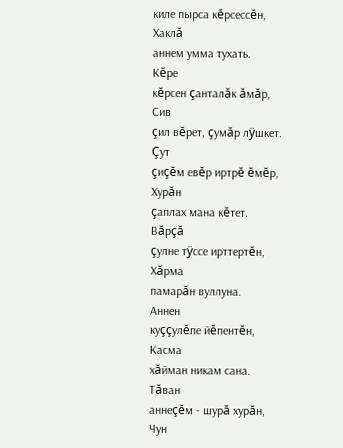киле пырса кĕрсессĕн,
Хаклă
аннем умма тухать.
Кĕре
кĕрсен çанталăк ăмăр,
Сив
çил вĕрет, çумăр лÿшкет.
Çут
çиçĕм евĕр иртрĕ ĕмĕр,
Хурăн
çаплах мана кĕтет.
Вăрçă
çулне тÿссе ирттертĕн,
Хăрма
памарăн вуллуна.
Аннен
куççулĕпе йĕпентĕн,
Касма
хăйман никам сана.
Тăван
аннеçĕм - шурă хурăн,
Чун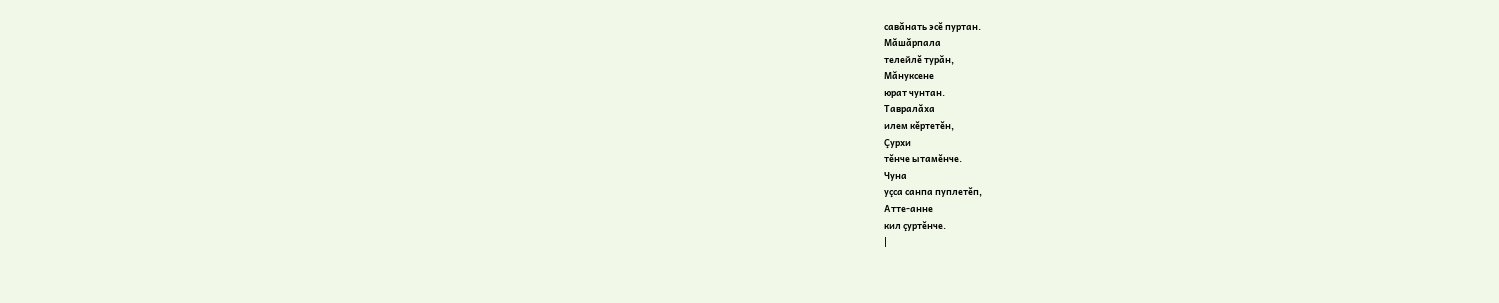савăнать эсĕ пуртан.
Мăшăрпала
телейлĕ турăн,
Мăнуксене
юрат чунтан.
Тавралăха
илем кĕртетĕн,
Çурхи
тĕнче ытамĕнче.
Чуна
уçса санпа пуплетĕп,
Атте-анне
кил çуртĕнче.
|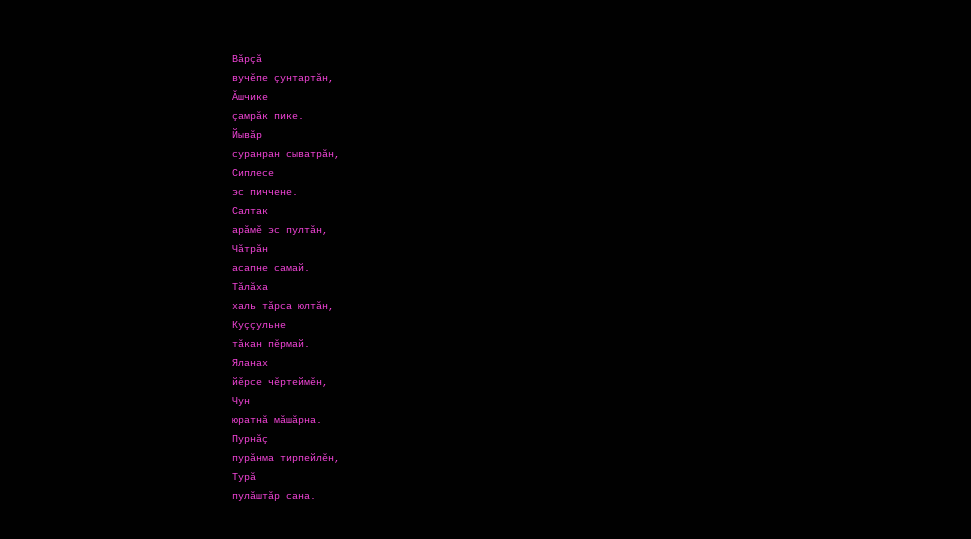Вăрçă
вучĕпе çунтартăн,
Ăшчике
çамрăк пике.
Йывăр
суранран сыватрăн,
Сиплесе
эс пиччене.
Салтак
арăмĕ эс пултăн,
Чăтрăн
асапне самай.
Тăлăха
халь тăрса юлтăн,
Куççульне
тăкан пĕрмай.
Яланах
йĕрсе чĕртеймĕн,
Чун
юратнă мăшăрна.
Пурнăç
пурăнма тирпейлĕн,
Турă
пулăштăр сана.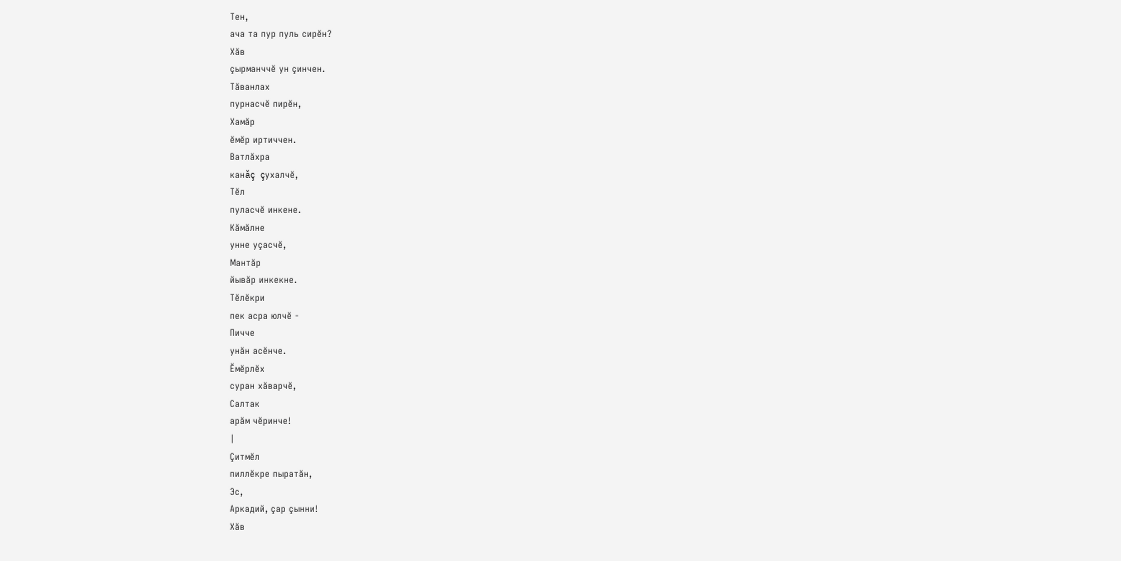Тен,
ача та пур пуль сирĕн?
Хăв
çырманччĕ ун çинчен.
Тăванлах
пурнасчĕ пирĕн,
Хамăр
ĕмĕр иртиччен.
Ватлăхра
канăç çухалчĕ,
Тĕл
пуласчĕ инкене.
Кăмăлне
унне уçасчĕ,
Мантăр
йывăр инкекне.
Тĕлĕкри
пек асра юлчĕ -
Пичче
унăн асĕнче.
Ĕмĕрлĕх
суран хăварчĕ,
Салтак
арăм чĕринче!
|
Çитмĕл
пиллĕкре пыратăн,
Эс,
Аркадий, çар çынни!
Хăв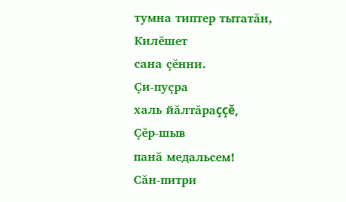тумна типтер тытатăн,
Килĕшет
сана çĕнни.
Çи-пуçра
халь йăлтăраççĕ,
Çĕр-шыв
панă медальсем!
Сăн-питри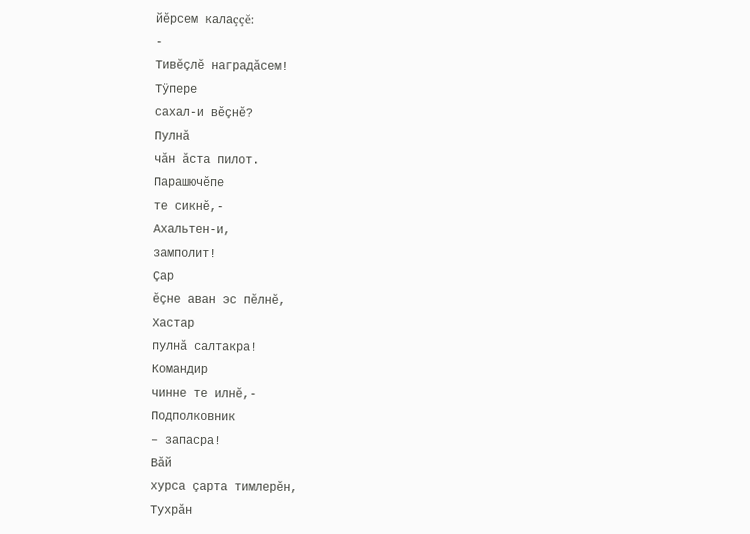йĕрсем калаççĕ:
-
Тивĕçлĕ наградăсем!
Тÿпере
сахал-и вĕçнĕ?
Пулнă
чăн ăста пилот.
Парашючĕпе
те сикнĕ,-
Ахальтен-и,
замполит!
Çар
ĕçне аван эс пĕлнĕ,
Хастар
пулнă салтакра!
Командир
чинне те илнĕ,-
Подполковник
– запасра!
Вăй
хурса çарта тимлерĕн,
Тухрăн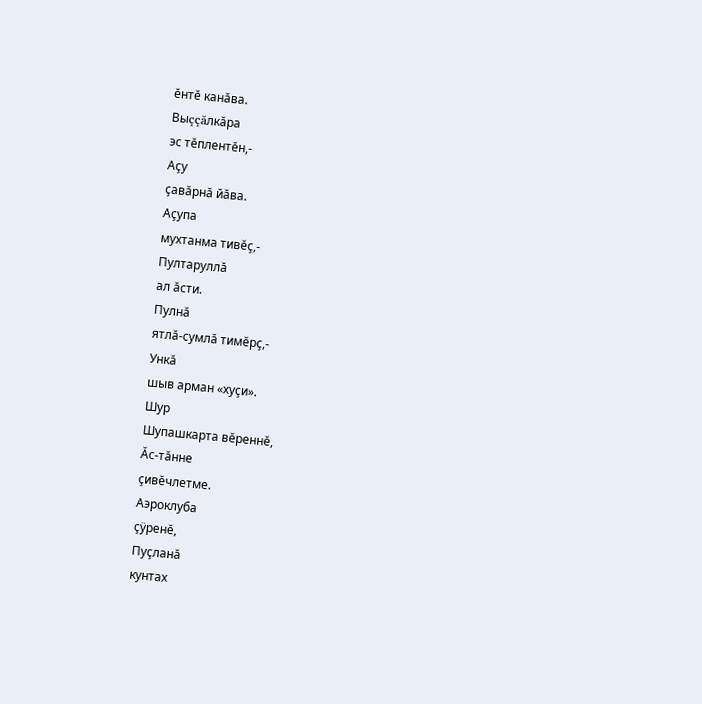ĕнтĕ канăва.
Выççăлкăра
эс тĕплентĕн,-
Аçу
çавăрнă йăва.
Аçупа
мухтанма тивĕç,-
Пултаруллă
ал ăсти.
Пулнă
ятлă-сумлă тимĕрç,-
Ункă
шыв арман «хуçи».
Шур
Шупашкарта вĕреннĕ,
Ăс-тăнне
çивĕчлетме.
Аэроклуба
çÿренĕ,
Пуçланă
кунтах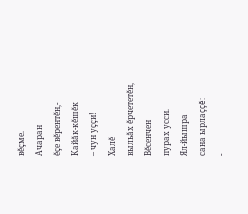вĕçме.
Ачаран
ĕçе вĕрентĕн,-
Кайăк-кĕшĕк
– чун уççи!
Халĕ
выльăх ĕрчететĕн,
Вĕсенчен
пурах усси.
Ял-йышра
сана ырлаççĕ:
-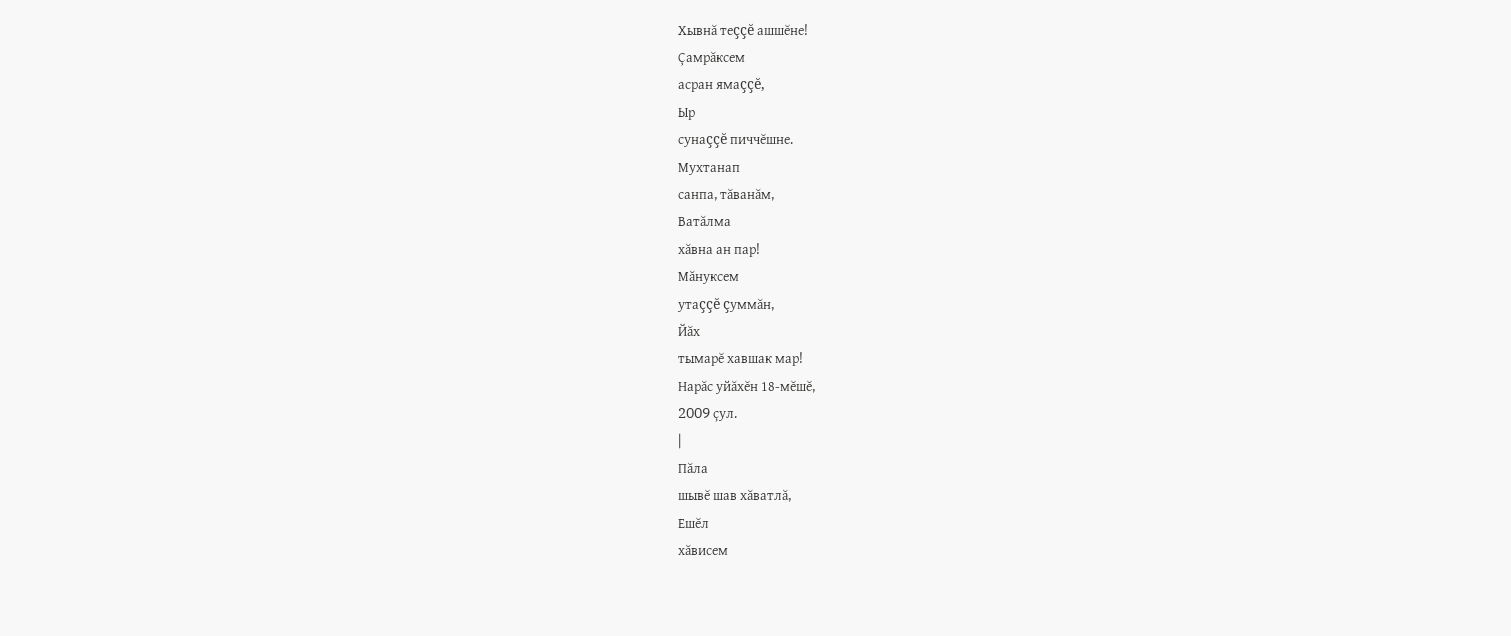Хывнă теççĕ ашшĕне!
Çамрăксем
асран ямаççĕ,
Ыр
сунаççĕ пиччĕшне.
Мухтанап
санпа, тăванăм,
Ватăлма
хăвна ан пар!
Мăнуксем
утаççĕ çуммăн,
Йăх
тымарĕ хавшак мар!
Нарăс уйăхĕн 18-мĕшĕ,
2009 çул.
|
Пăла
шывĕ шав хăватлă,
Ешĕл
хăвисем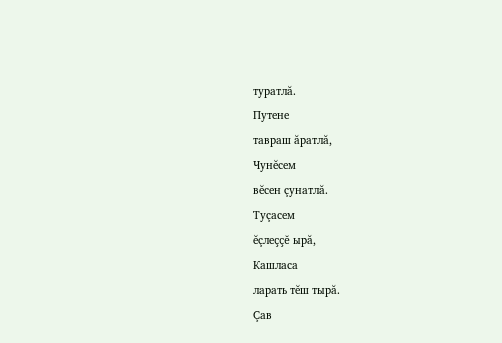туратлă.
Путене
тавраш ăратлă,
Чунĕсем
вĕсен çунатлă.
Туçасем
ĕçлеççĕ ырă,
Кашласа
ларать тĕш тырă.
Çав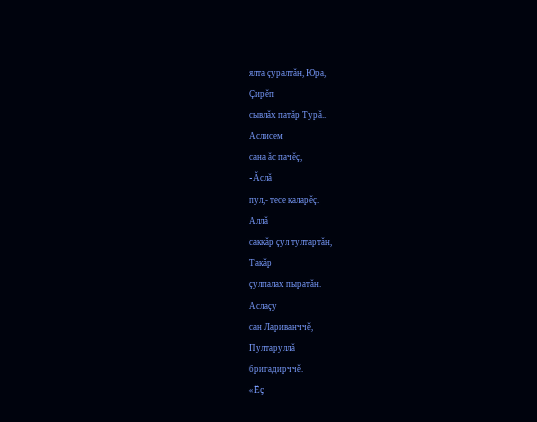ялта çуралтăн, Юра,
Çирĕп
сывлăх патăр Турă..
Аслисем
сана ăс пачĕç,
-Ăслă
пул,- тесе каларĕç.
Аллă
саккăр çул тултартăн,
Такăр
çулпалах пыратăн.
Аслаçу
сан Лариванччĕ,
Пултаруллă
бригадирччĕ.
«Ĕç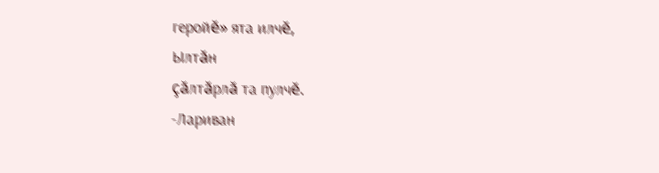геройĕ» ята илчĕ,
Ылтăн
çăлтăрлă та пулчĕ.
-Лариван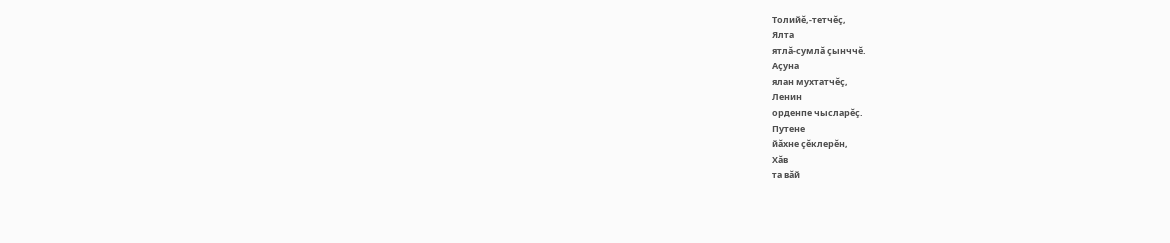Толийĕ,-тетчĕç,
Ялта
ятлă-сумлă çынччĕ.
Аçуна
ялан мухтатчĕç,
Ленин
орденпе чысларĕç.
Путене
йăхне çĕклерĕн,
Хăв
та вăй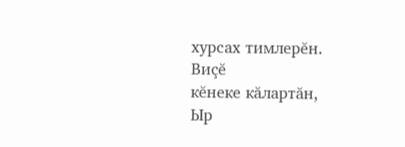хурсах тимлерĕн.
Виçĕ
кĕнеке кăлартăн,
Ыр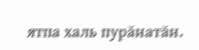ятпа халь пурăнатăн.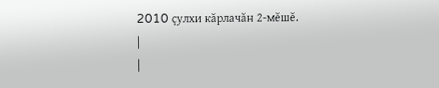2010 çулхи кăрлачăн 2-мĕшĕ.
|
|